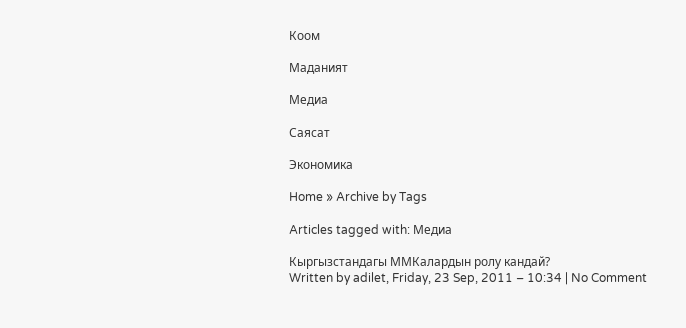Коом

Маданият

Медиа

Саясат

Экономика

Home » Archive by Tags

Articles tagged with: Медиа

Кыргызстандагы ММКалардын ролу кандай?
Written by adilet, Friday, 23 Sep, 2011 – 10:34 | No Comment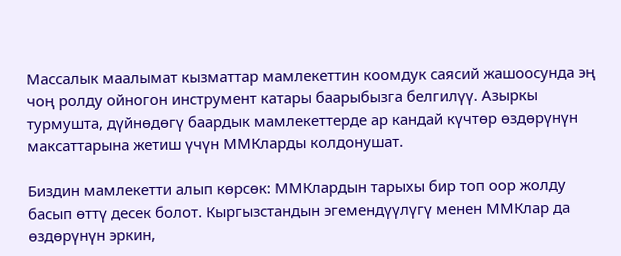Массалык маалымат кызматтар мамлекеттин коомдук саясий жашоосунда эң чоң ролду ойногон инструмент катары баарыбызга белгилүү. Азыркы турмушта, дүйнөдөгү баардык мамлекеттерде ар кандай күчтөр өздөрүнүн максаттарына жетиш үчүн ММКларды колдонушат.

Биздин мамлекетти алып көрсөк: ММКлардын тарыхы бир топ оор жолду басып өттү десек болот. Кыргызстандын эгемендүүлүгү менен ММКлар да өздөрүнүн эркин,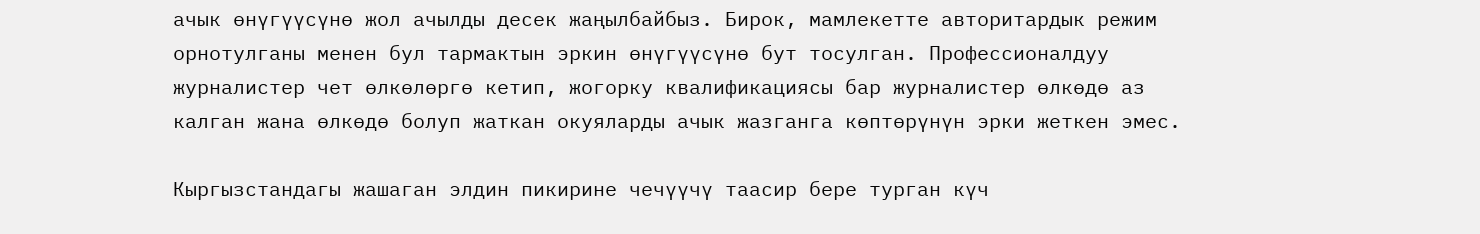ачык өнүгүүсүнө жол ачылды десек жаңылбайбыз. Бирок, мамлекетте авторитардык режим орнотулганы менен бул тармактын эркин өнүгүүсүнө бут тосулган. Профессионалдуу журналистер чет өлкөлөргө кетип, жогорку квалификациясы бар журналистер өлкөдө аз калган жана өлкөдө болуп жаткан окуяларды ачык жазганга көптөрүнүн эрки жеткен эмес.

Кыргызстандагы жашаган элдин пикирине чечүүчү таасир бере турган күч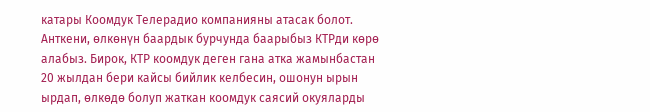катары Коомдук Телерадио компанияны атасак болот. Анткени, өлкөнүн баардык бурчунда баарыбыз КТРди көрө алабыз. Бирок, КТР коомдук деген гана атка жамынбастан 20 жылдан бери кайсы бийлик келбесин, ошонун ырын ырдап, өлкөдө болуп жаткан коомдук саясий окуяларды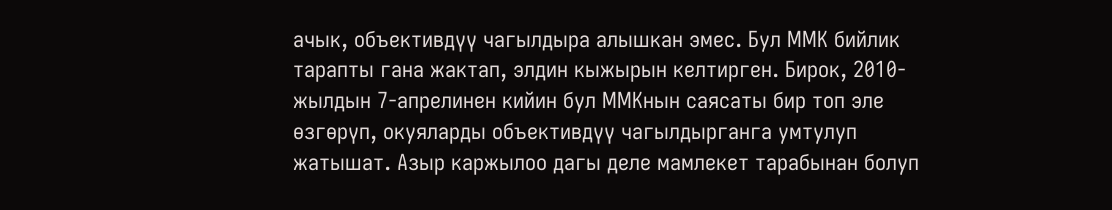ачык, объективдүү чагылдыра алышкан эмес. Бул ММК бийлик тарапты гана жактап, элдин кыжырын келтирген. Бирок, 2010-жылдын 7-апрелинен кийин бул ММКнын саясаты бир топ эле өзгөрүп, окуяларды объективдүү чагылдырганга умтулуп жатышат. Азыр каржылоо дагы деле мамлекет тарабынан болуп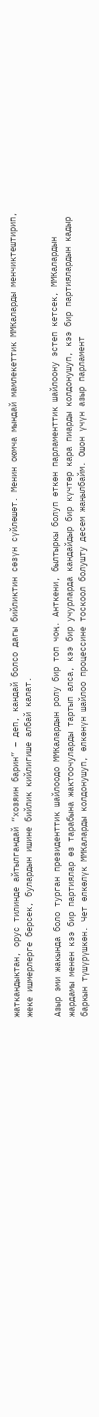жаткандыктан, орус тилинде айтылгандай “хозяин барин” – деп, кандай болсо дагы бийликтин сөзүн сүйлөшөт. Менин оюмча мындай мамлекеттик ММКаларды менчиктештирип, жеке ишмерлерге берсек, булардын ишине бийлик кийлигише албай калат.

Азыр эми жакында боло турган президенттик шайлоодо ММКалардын ролу бир топ чоң. Анткени, былтыркы болуп өткөн парламенттик шайлоону эстеп кетсек, ММКалардын жардамы менен кээ бир партиялар өз тарабына жактоочуларды тартып алса, кээ бир учурларда кандайдыр бир күчтөр кара пиарды колдонушуп, кээ бир партиялардын кадыр баркын түшүрүшкөн. Чет өлкөлүк ММКаларды колдонушуп, өлкөнүн шайлоо процессине тоскоол болушту десем жаңылбайм. Ошон үчүн азыр парламент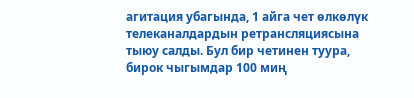агитация убагында, 1 айга чет өлкөлүк телеканалдардын ретрансляциясына тыюу салды. Бул бир четинен туура, бирок чыгымдар 100 миң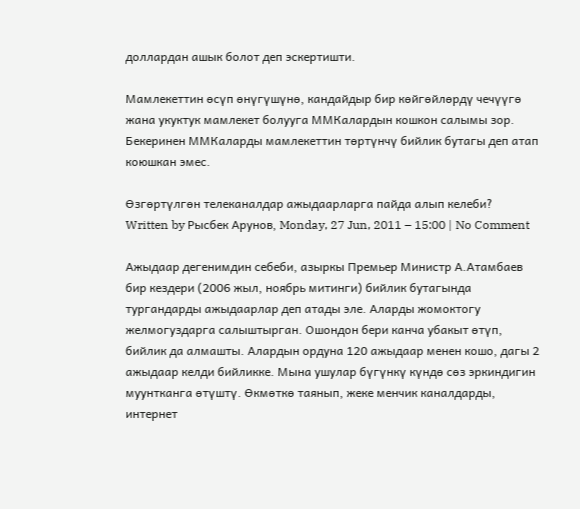доллардан ашык болот деп эскертишти.

Мамлекеттин өсүп өнүгүшүнө, кандайдыр бир көйгөйлөрдү чечүүгө жана укуктук мамлекет болууга ММКалардын кошкон салымы зор. Бекеринен ММКаларды мамлекеттин төртүнчү бийлик бутагы деп атап коюшкан эмес.

Өзгөртүлгөн телеканалдар ажыдаарларга пайда алып келеби?
Written by Рысбек Арунов, Monday, 27 Jun, 2011 – 15:00 | No Comment

Ажыдаар дегенимдин себеби, азыркы Премьер Министр А.Атамбаев бир кездери (2006 жыл, ноябрь митинги) бийлик бутагында тургандарды ажыдаарлар деп атады эле. Аларды жомоктогу желмогуздарга салыштырган. Ошондон бери канча убакыт өтүп, бийлик да алмашты. Алардын ордуна 120 ажыдаар менен кошо, дагы 2 ажыдаар келди бийликке. Мына ушулар бүгүнкү күндө сөз эркиндигин муунтканга өтүштү. Өкмөткө таянып, жеке менчик каналдарды, интернет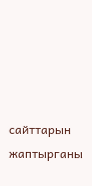сайттарын жаптырганы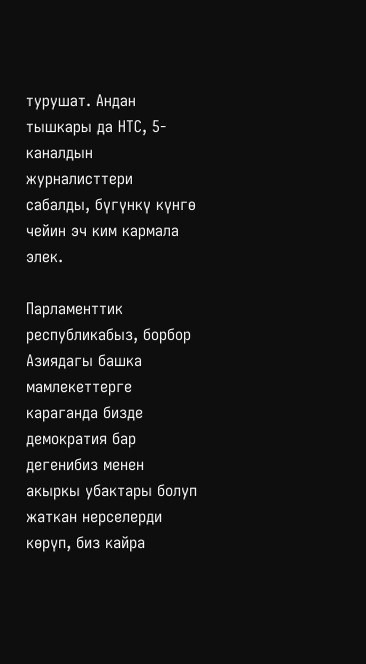турушат. Андан тышкары да НТС, 5-каналдын журналисттери сабалды, бүгүнкү күнгө чейин эч ким кармала элек.

Парламенттик республикабыз, борбор Азиядагы башка мамлекеттерге караганда бизде демократия бар дегенибиз менен акыркы убактары болуп жаткан нерселерди көрүп, биз кайра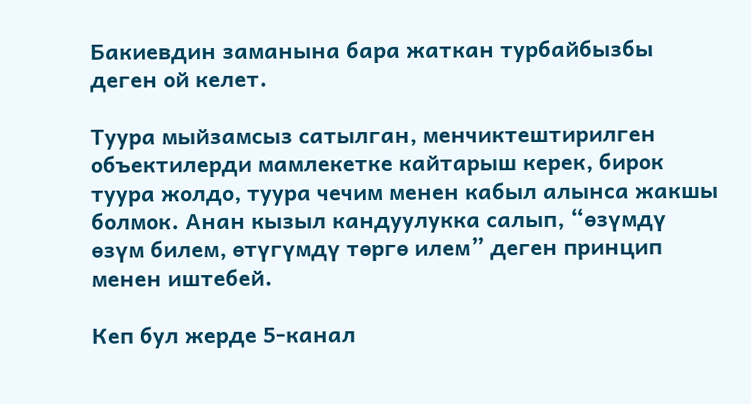Бакиевдин заманына бара жаткан турбайбызбы деген ой келет.

Туура мыйзамсыз сатылган, менчиктештирилген объектилерди мамлекетке кайтарыш керек, бирок туура жолдо, туура чечим менен кабыл алынса жакшы болмок. Анан кызыл кандуулукка салып, “өзүмдү өзүм билем, өтүгүмдү төргө илем” деген принцип менен иштебей.

Кеп бул жерде 5-канал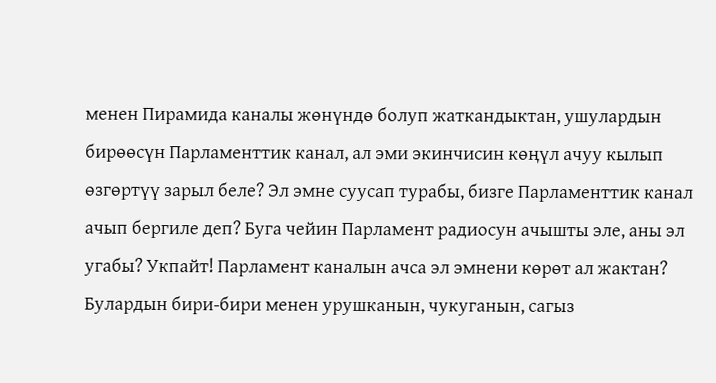менен Пирамида каналы жөнүндө болуп жаткандыктан, ушулардын бирөөсүн Парламенттик канал, ал эми экинчисин көңүл ачуу кылып өзгөртүү зарыл беле? Эл эмне суусап турабы, бизге Парламенттик канал ачып бергиле деп? Буга чейин Парламент радиосун ачышты эле, аны эл угабы? Укпайт! Парламент каналын ачса эл эмнени көрөт ал жактан? Булардын бири-бири менен урушканын, чукуганын, сагыз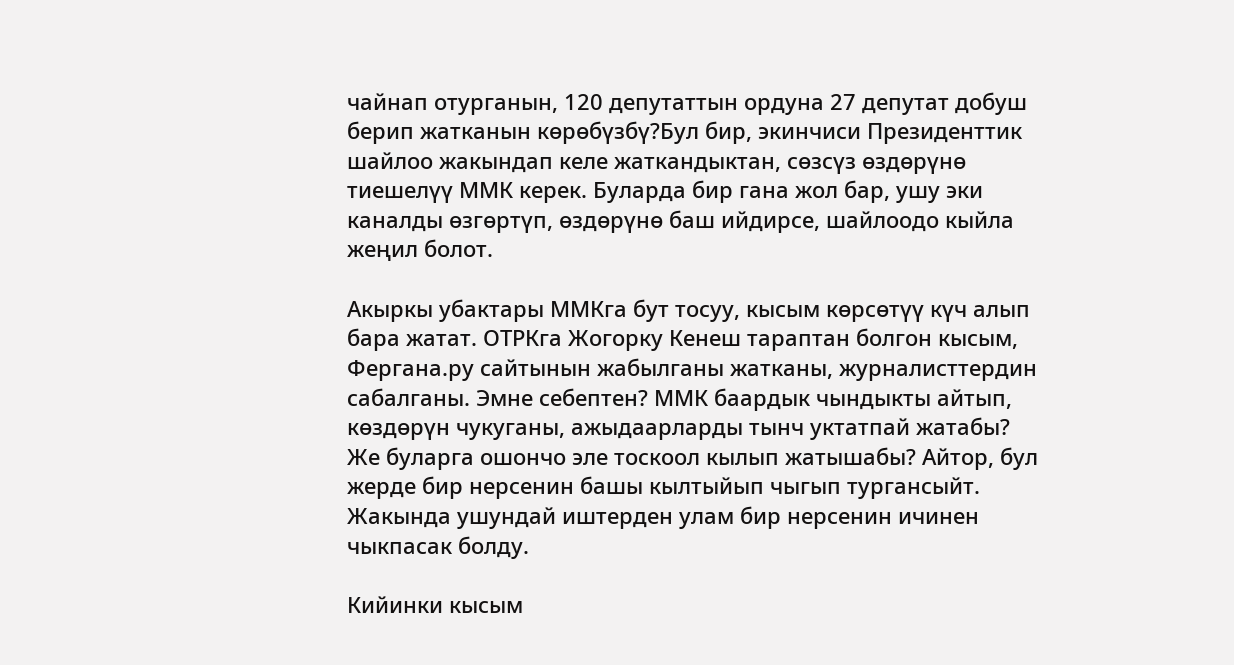чайнап отурганын, 120 депутаттын ордуна 27 депутат добуш берип жатканын көрөбүзбү?Бул бир, экинчиси Президенттик шайлоо жакындап келе жаткандыктан, сөзсүз өздөрүнө тиешелүү ММК керек. Буларда бир гана жол бар, ушу эки каналды өзгөртүп, өздөрүнө баш ийдирсе, шайлоодо кыйла жеңил болот.

Акыркы убактары ММКга бут тосуу, кысым көрсөтүү күч алып бара жатат. ОТРКга Жогорку Кенеш тараптан болгон кысым, Фергана.ру сайтынын жабылганы жатканы, журналисттердин сабалганы. Эмне себептен? ММК баардык чындыкты айтып, көздөрүн чукуганы, ажыдаарларды тынч уктатпай жатабы? Же буларга ошончо эле тоскоол кылып жатышабы? Айтор, бул жерде бир нерсенин башы кылтыйып чыгып тургансыйт. Жакында ушундай иштерден улам бир нерсенин ичинен чыкпасак болду.

Кийинки кысым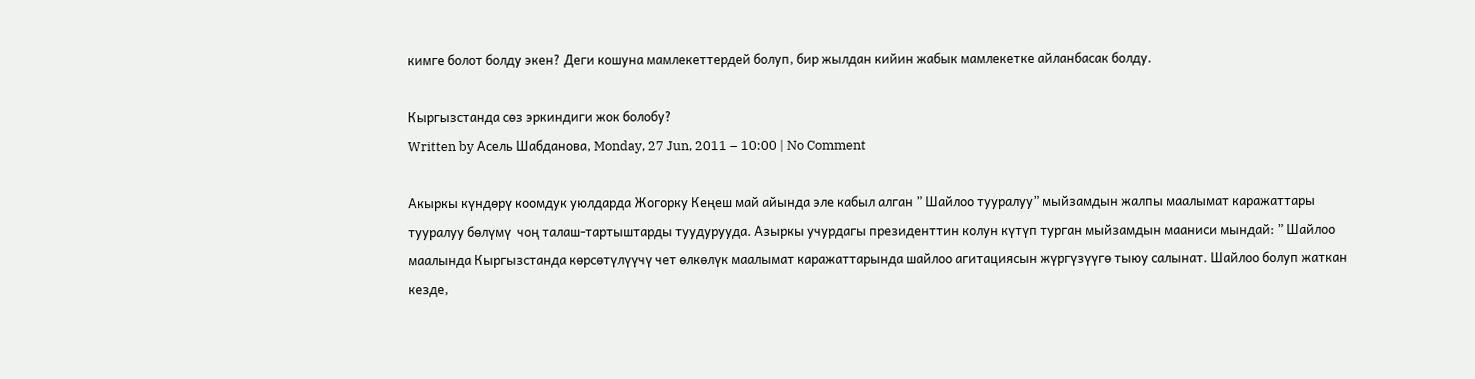кимге болот болду экен? Деги кошуна мамлекеттердей болуп, бир жылдан кийин жабык мамлекетке айланбасак болду.

Кыргызстанда сөз эркиндиги жок болобу?
Written by Асель Шабданова, Monday, 27 Jun, 2011 – 10:00 | No Comment

Акыркы күндөрү коомдук уюлдарда Жогорку Кеңеш май айында эле кабыл алган ” Шайлоо тууралуу” мыйзамдын жалпы маалымат каражаттары тууралуу бөлүмү  чоң талаш-тартыштарды туудурууда. Азыркы учурдагы президенттин колун күтүп турган мыйзамдын мааниси мындай: ” Шайлоо маалында Кыргызстанда көрсөтүлүүчү чет өлкөлүк маалымат каражаттарында шайлоо агитациясын жүргүзүүгө тыюу салынат. Шайлоо болуп жаткан кезде,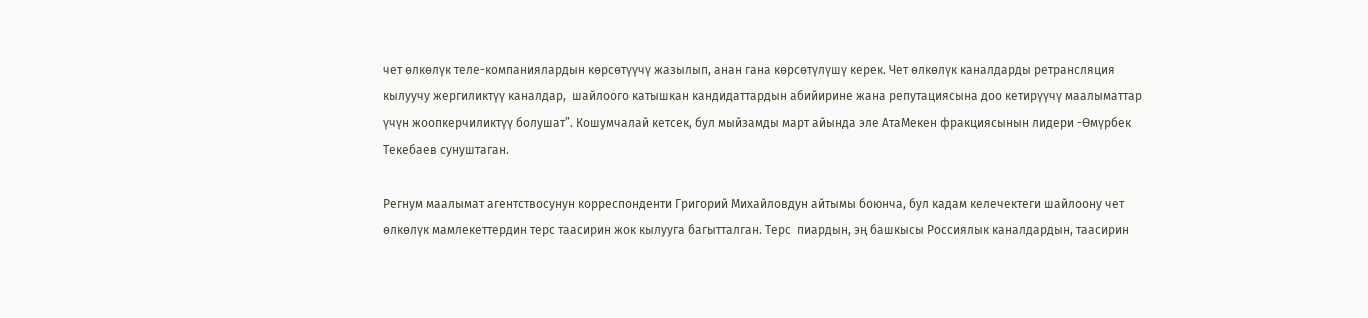чет өлкөлүк теле-компаниялардын көрсөтүүчү жазылып, анан гана көрсөтүлүшү керек. Чет өлкөлүк каналдарды ретрансляция кылуучу жергиликтүү каналдар,  шайлоого катышкан кандидаттардын абийирине жана репутациясына доо кетирүүчү маалыматтар үчүн жоопкерчиликтүү болушат”. Кошумчалай кетсек, бул мыйзамды март айында эле АтаМекен фракциясынын лидери -Өмүрбек Текебаев сунуштаган.

Регнум маалымат агентствосунун корреспонденти Григорий Михайловдун айтымы боюнча, бул кадам келечектеги шайлоону чет өлкөлүк мамлекеттердин терс таасирин жок кылууга багытталган. Терс  пиардын, эң башкысы Россиялык каналдардын, таасирин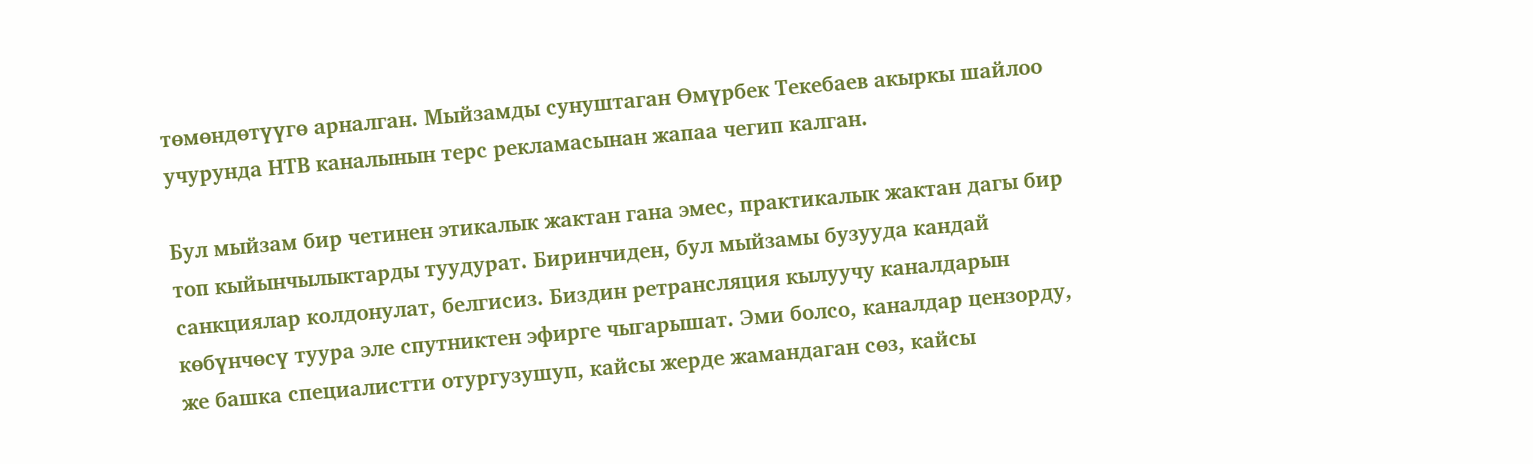төмөндөтүүгө арналган. Мыйзамды сунуштаган Өмүрбек Текебаев акыркы шайлоо учурунда НТВ каналынын терс рекламасынан жапаа чегип калган.

Бул мыйзам бир четинен этикалык жактан гана эмес, практикалык жактан дагы бир топ кыйынчылыктарды туудурат. Биринчиден, бул мыйзамы бузууда кандай санкциялар колдонулат, белгисиз. Биздин ретрансляция кылуучу каналдарын көбүнчөсү туура эле спутниктен эфирге чыгарышат. Эми болсо, каналдар цензорду, же башка специалистти отургузушуп, кайсы жерде жамандаган сөз, кайсы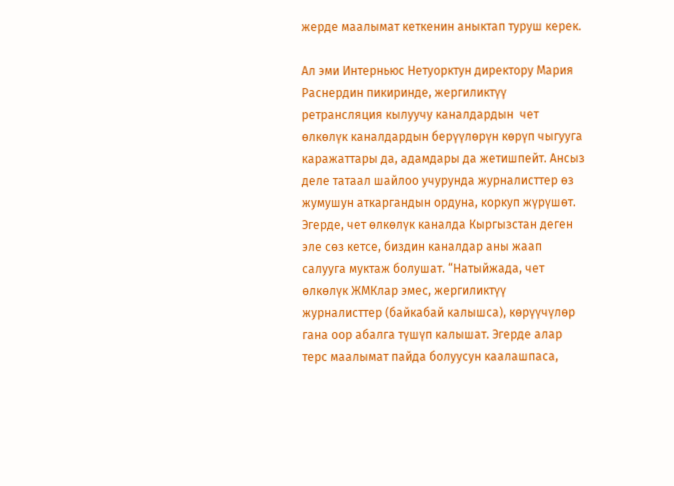жерде маалымат кеткенин аныктап туруш керек.

Ал эми Интерньюс Нетуорктун директору Мария Раснердин пикиринде, жергиликтүү ретрансляция кылуучу каналдардын  чет өлкөлүк каналдардын берүүлөрүн көрүп чыгууга каражаттары да, адамдары да жетишпейт. Ансыз деле татаал шайлоо учурунда журналисттер өз жумушун аткаргандын ордуна, коркуп жүрүшөт. Эгерде, чет өлкөлүк каналда Кыргызстан деген эле сөз кетсе, биздин каналдар аны жаап салууга муктаж болушат. “Натыйжада, чет өлкөлүк ЖМКлар эмес, жергиликтүү журналисттер (байкабай калышса), көрүүчүлөр гана оор абалга түшүп калышат. Эгерде алар терс маалымат пайда болуусун каалашпаса,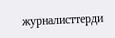журналисттерди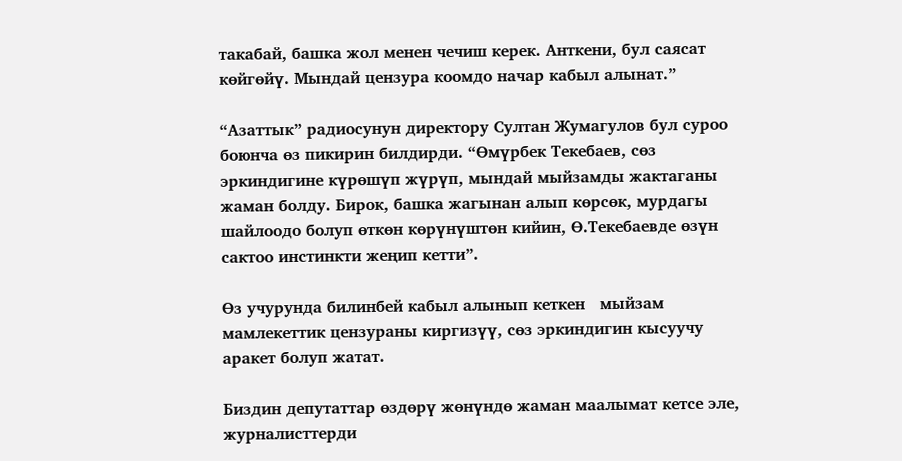такабай, башка жол менен чечиш керек. Анткени, бул саясат көйгөйү. Мындай цензура коомдо начар кабыл алынат.”

“Азаттык” радиосунун директору Султан Жумагулов бул суроо боюнча өз пикирин билдирди. “Өмүрбек Текебаев, сөз эркиндигине күрөшүп жүрүп, мындай мыйзамды жактаганы жаман болду. Бирок, башка жагынан алып көрсөк, мурдагы шайлоодо болуп өткөн көрүнүштөн кийин, Ө.Текебаевде өзүн сактоо инстинкти жеңип кетти”.

Өз учурунда билинбей кабыл алынып кеткен   мыйзам мамлекеттик цензураны киргизүү, сөз эркиндигин кысуучу аракет болуп жатат.

Биздин депутаттар өздөрү жөнүндө жаман маалымат кетсе эле, журналисттерди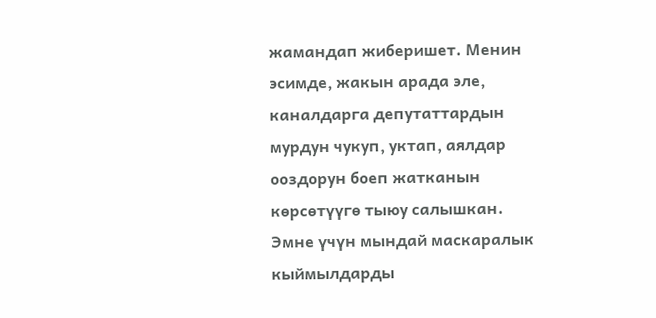жамандап жиберишет. Менин эсимде, жакын арада эле, каналдарга депутаттардын мурдун чукуп, уктап, аялдар ооздорун боеп жатканын көрсөтүүгө тыюу салышкан. Эмне үчүн мындай маскаралык кыймылдарды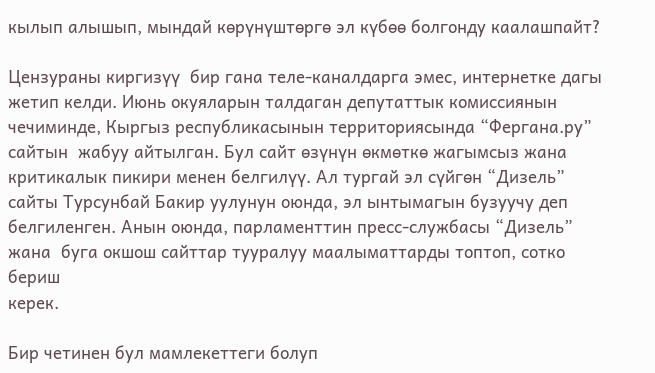кылып алышып, мындай көрүнүштөргө эл күбөө болгонду каалашпайт?

Цензураны киргизүү  бир гана теле-каналдарга эмес, интернетке дагы жетип келди. Июнь окуяларын талдаган депутаттык комиссиянын чечиминде, Кыргыз республикасынын территориясында “Фергана.ру” сайтын  жабуу айтылган. Бул сайт өзүнүн өкмөткө жагымсыз жана критикалык пикири менен белгилүү. Ал тургай эл сүйгөн “Дизель” сайты Турсунбай Бакир уулунун оюнда, эл ынтымагын бузуучу деп белгиленген. Анын оюнда, парламенттин пресс-службасы “Дизель” жана  буга окшош сайттар тууралуу маалыматтарды топтоп, сотко бериш
керек.

Бир четинен бул мамлекеттеги болуп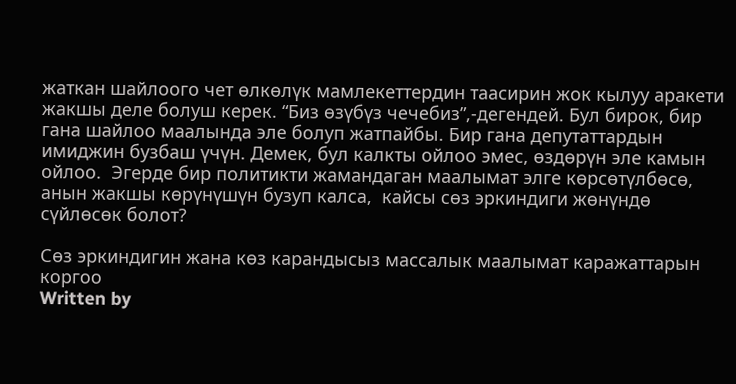жаткан шайлоого чет өлкөлүк мамлекеттердин таасирин жок кылуу аракети  жакшы деле болуш керек. “Биз өзүбүз чечебиз”,-дегендей. Бул бирок, бир гана шайлоо маалында эле болуп жатпайбы. Бир гана депутаттардын имиджин бузбаш үчүн. Демек, бул калкты ойлоо эмес, өздөрүн эле камын ойлоо.  Эгерде бир политикти жамандаган маалымат элге көрсөтүлбөсө, анын жакшы көрүнүшүн бузуп калса,  кайсы сөз эркиндиги жөнүндө сүйлөсөк болот?

Сөз эркиндигин жана көз карандысыз массалык маалымат каражаттарын коргоо
Written by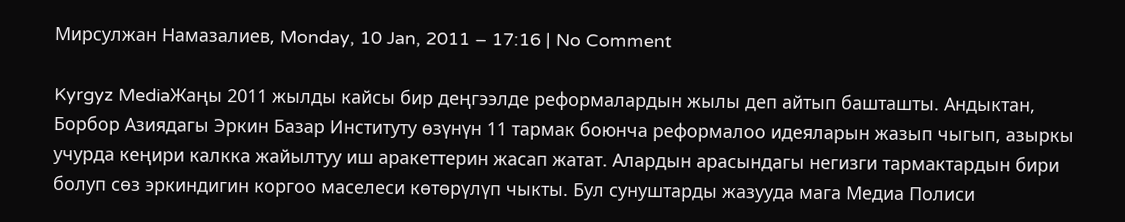Мирсулжан Намазалиев, Monday, 10 Jan, 2011 – 17:16 | No Comment

Kyrgyz MediaЖаңы 2011 жылды кайсы бир деңгээлде реформалардын жылы деп айтып башташты. Андыктан, Борбор Азиядагы Эркин Базар Институту өзүнүн 11 тармак боюнча реформалоо идеяларын жазып чыгып, азыркы учурда кеңири калкка жайылтуу иш аракеттерин жасап жатат. Алардын арасындагы негизги тармактардын бири болуп сөз эркиндигин коргоо маселеси көтөрүлүп чыкты. Бул сунуштарды жазууда мага Медиа Полиси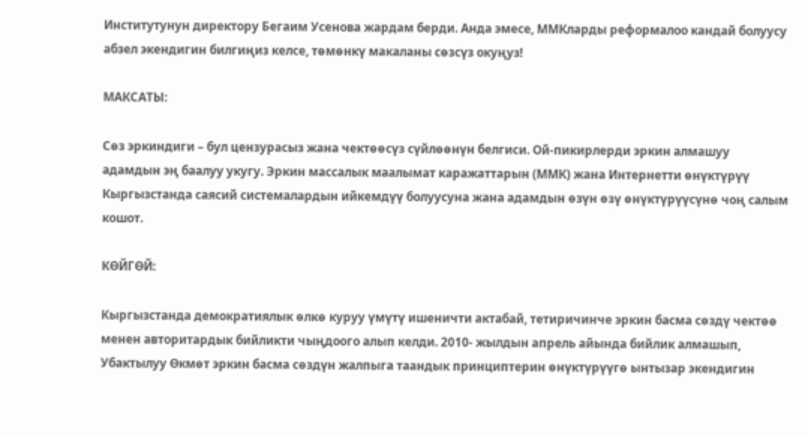Институтунун директору Бегаим Усенова жардам берди. Анда эмесе, ММКларды реформалоо кандай болуусу абзел экендигин билгиңиз келсе, төмөнкү макаланы сөзсүз окуңуз!

МАКСАТЫ:

Сөз эркиндиги – бул цензурасыз жана чектөөсүз сүйлөөнүн белгиси. Ой-пикирлерди эркин алмашуу адамдын эң баалуу укугу. Эркин массалык маалымат каражаттарын (ММК) жана Интернетти өнүктүрүү Кыргызстанда саясий системалардын ийкемдүү болуусуна жана адамдын өзүн өзү өнүктүрүүсүнө чоң салым кошот.

КӨЙГӨЙ:

Кыргызстанда демократиялык өлкө куруу үмүтү ишеничти актабай, тетиричинче эркин басма сөздү чектөө менен авторитардык бийликти чыңдоого алып келди. 2010- жылдын апрель айында бийлик алмашып, Убактылуу Өкмөт эркин басма сөздүн жалпыга таандык принциптерин өнүктүрүүгө ынтызар экендигин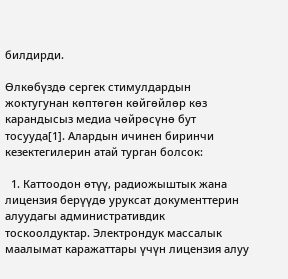билдирди.

Өлкөбүздө сергек стимулдардын жоктугунан көптөгөн көйгөйлөр көз карандысыз медиа чөйрөсүнө бут тосууда[1]. Алардын ичинен биринчи кезектегилерин атай турган болсок:

  1. Каттоодон өтүү, радиожыштык жана лицензия берүүдө уруксат документтерин алуудагы административдик тоскоолдуктар. Электрондук массалык маалымат каражаттары үчүн лицензия алуу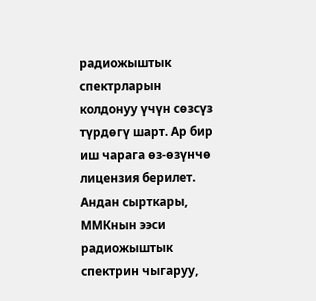радиожыштык спектрларын колдонуу үчүн сөзсүз түрдөгү шарт. Ар бир иш чарага өз-өзүнчө лицензия берилет. Андан сырткары, ММКнын ээси радиожыштык спектрин чыгаруу,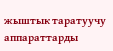жыштык таратуучу аппараттарды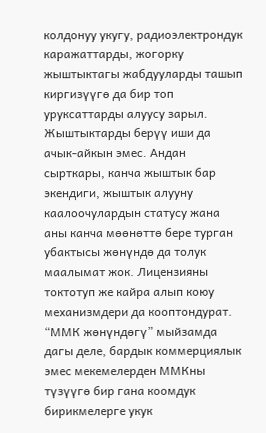колдонуу укугу, радиоэлектрондук каражаттарды, жогорку жыштыктагы жабдууларды ташып киргизүүгө да бир топ уруксаттарды алуусу зарыл. Жыштыктарды берүү иши да ачык-айкын эмес. Андан сырткары, канча жыштык бар экендиги, жыштык алууну каалоочулардын статусу жана аны канча мөөнөттө бере турган убактысы жөнүндө да толук маалымат жок. Лицензияны токтотуп же кайра алып коюу механизмдери да кооптондурат. “ММК жөнүндөгү” мыйзамда дагы деле, бардык коммерциялык эмес мекемелерден ММКны түзүүгө бир гана коомдук бирикмелерге укук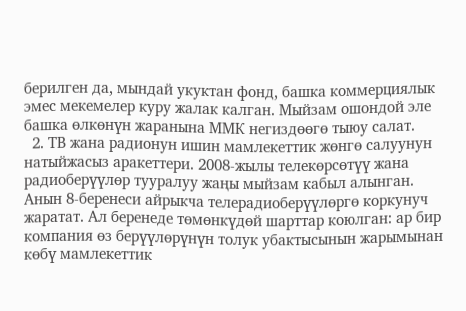берилген да, мындай укуктан фонд, башка коммерциялык эмес мекемелер куру жалак калган. Мыйзам ошондой эле башка өлкөнүн жаранына ММК негиздөөгө тыюу салат.
  2. ТВ жана радионун ишин мамлекеттик жөнгө салуунун натыйжасыз аракеттери. 2008-жылы телекөрсөтүү жана радиоберүүлөр тууралуу жаңы мыйзам кабыл алынган. Анын 8-беренеси айрыкча телерадиоберүүлөргө коркунуч жаратат. Ал беренеде төмөнкүдөй шарттар коюлган: ар бир компания өз берүүлөрүнүн толук убактысынын жарымынан көбү мамлекеттик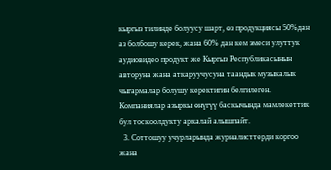кыргыз тилинде болуусу шарт, өз продукциясы 50%дан аз болбошу керек, жана 60% дан кем эмеси улуттук аудиовидео продукт же Кыргыз Республикасынын авторуна жана аткаруучусуна таандык музыкалык чыгармалар болушу керектигин белгилеген. Компаниялар азыркы өнүгүү баскычында мамлекеттик бул тоскоолдукту аркалай алышпайт.
  3. Соттошуу учурларында журналисттерди коргоо жана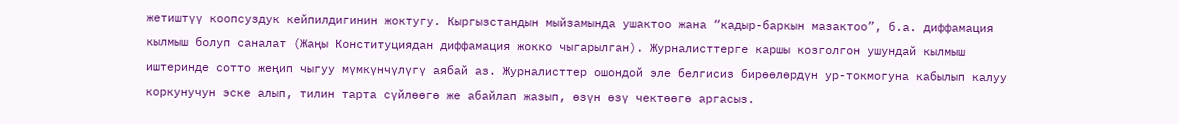жетиштүү коопсуздук кейпилдигинин жоктугу. Кыргызстандын мыйзамында ушактоо жана “кадыр-баркын мазактоо”, б.а. диффамация кылмыш болуп саналат (Жаңы Конституциядан диффамация жокко чыгарылган). Журналисттерге каршы козголгон ушундай кылмыш иштеринде сотто жеңип чыгуу мүмкүнчүлүгү аябай аз. Журналисттер ошондой эле белгисиз бирөөлөрдүн ур-токмогуна кабылып калуу коркунучун эске алып, тилин тарта сүйлөөгө же абайлап жазып, өзүн өзү чектөөгө аргасыз.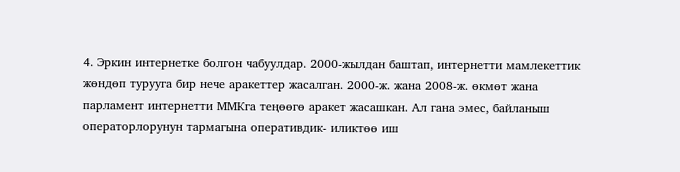4. Эркин интернетке болгон чабуулдар. 2000-жылдан баштап, интернетти мамлекеттик жөндөп турууга бир нече аракеттер жасалган. 2000-ж. жана 2008-ж. өкмөт жана парламент интернетти ММКга теңөөгө аракет жасашкан. Ал гана эмес, байланыш операторлорунун тармагына оперативдик- иликтөө иш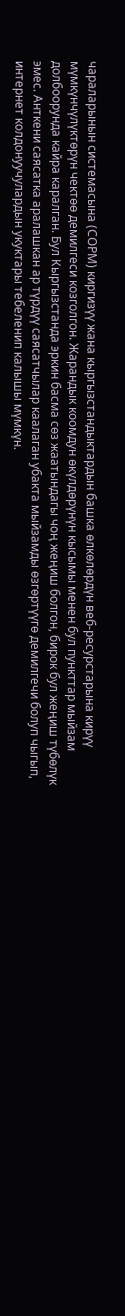чараларынын системасына (СОРМ) киргизүү жана кыргызстандыктардын башка өлкөлөрдүн веб-ресурстарына кирүү мүмкүнчүлүктөрүн чектөө демилгеси козголгон. Жарандык коомдун өкүлдөрүнүн кысымы менен бул пункттар мыйзам долбоорунда кайра каралган. Бул Кыргызстанда эркин басма сөз жаатындагы чоң жеңиш болгон, бирок бул жеңиш түбөлүк эмес. Анткени саясатка аралашкан ар түрдүү саясатчылар каалаган убакта мыйзамды өзгөртүүгө демилгечи болуп чыгып, интернет колдонуучулардын укуктары тебеленип калышы мүмкүн.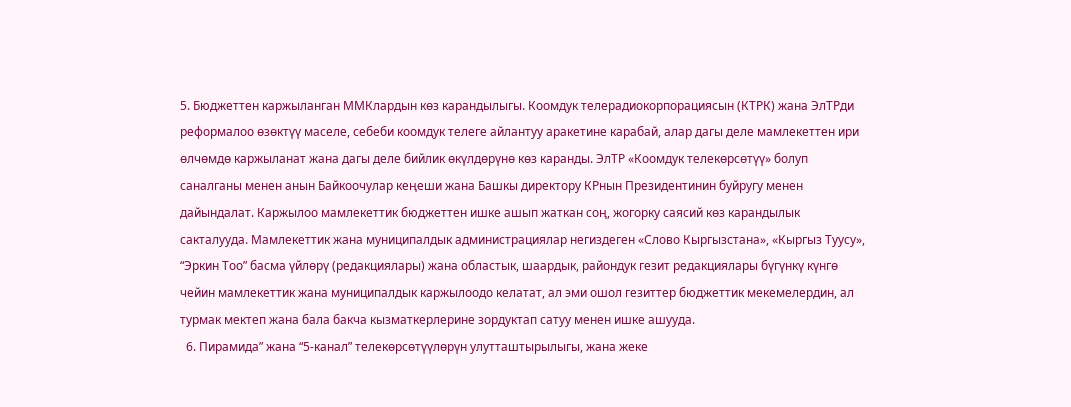5. Бюджеттен каржыланган ММКлардын көз карандылыгы. Коомдук телерадиокорпорациясын (КТРК) жана ЭлТРди реформалоо өзөктүү маселе, себеби коомдук телеге айлантуу аракетине карабай, алар дагы деле мамлекеттен ири өлчөмдө каржыланат жана дагы деле бийлик өкүлдөрүнө көз каранды. ЭлТР «Коомдук телекөрсөтүү» болуп саналганы менен анын Байкоочулар кеңеши жана Башкы директору КРнын Президентинин буйругу менен дайындалат. Каржылоо мамлекеттик бюджеттен ишке ашып жаткан соң, жогорку саясий көз карандылык сакталууда. Мамлекеттик жана муниципалдык администрациялар негиздеген «Слово Кыргызстана», «Кыргыз Туусу», “Эркин Тоо” басма үйлөрү (редакциялары) жана областык, шаардык, райондук гезит редакциялары бүгүнкү күнгө чейин мамлекеттик жана муниципалдык каржылоодо келатат, ал эми ошол гезиттер бюджеттик мекемелердин, ал турмак мектеп жана бала бакча кызматкерлерине зордуктап сатуу менен ишке ашууда.
  6. Пирамида” жана “5-канал” телекөрсөтүүлөрүн улутташтырылыгы, жана жеке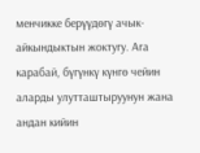менчикке берүүдөгү ачык-айкындыктын жоктугу. Ага карабай, бүгүнкү күнгө чейин аларды улутташтыруунун жана андан кийин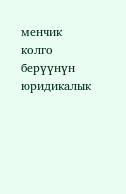менчик колго берүүнүн юридикалык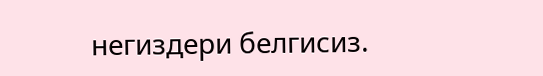негиздери белгисиз.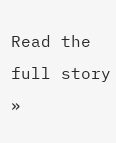Read the full story »